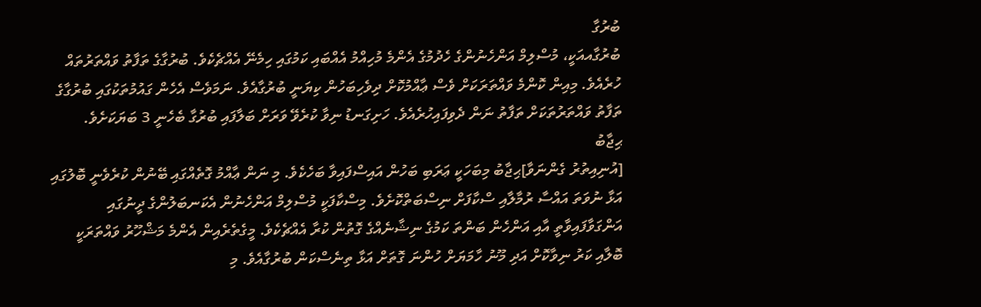ބުރުގާ
ބުރުގާއއަކީ، މުސްލިމް އަންހެނުންގެ ހެދުމުގެ އެންމެ މުހިއްމު އެއްބައި ކަމުގައި ހިމެނޭ އެއްޗެކެވެ. ބުރުގާގެ ތަފާތު ވައްތަރުތައް ހުރެއެވެ. މިއިން ކޮންމެ ވައްތަރަކަށް ވެސް ޢާއްމުކޮށް ދިވެހިބަހުން ކިޔަނީ ބުރުގާއެވެ. ނަމަވެސް އެހެން ގައުމުތަކުގައި ބުރުގާގެ ތަފާތު ވައްތަރުތަކަށް ތަފާތު ނަން ދެވިފައިހުރެއެވެ. ހަށިގަނޑު ނިވާ ކުރެވޭ ވަރަށް ބަލާފައި ބުރުގާ ބެހެނީ 3 ބަޔަކަށެވެ.
ޙިޖާބު
[އުނިއިތުރު ގެންނަވާ]ޙިޖާބު މިބަހަކީ ޢަރަބި ބަހުން އައިސްފައިވާ ބަހެކެވެ. މި ނަން ޢާއްމު ގޮތެއްގައި ބޭނުން ކުރެވެނީ ބޮލުގައި އަޅާ ނުވަތަ އައްސާ ރުމާލާއި ސްކާފަށް ނިސްބަތްކޮށެވެ. މިސްކާފަކީ މުސްލިމް އަންހެނުން އެކަނބަލުންގެ ދީނުގައި އަންގަވާފައިވާތީ އާއި އަންހެން ބަންތަ ކަމުގެ ނިޝާނެއްގެ ގޮތުން ކުރާ އެއްޗެކެވެ. މީގެތެރެއިން އެންމެ މަޝްހޫރު ވައްތަރަކީ ބޮލާއި ކަރު ނިވާކޮށް އަދި މޫނު ހާމަޔަށް ހުންނަ ގޮތަށް އަޅާ ތިނެސްކަން ބުރުގާއެވެ. މި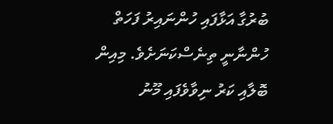ބުރުގާ އަޅާފައި ހުންނައިރު ފަހަތް ހުންނާނީ ތިނެސްކަނަށެވެ. މިއިން ބޮލާއި ކަރު ނިވާވެފައި މޫނު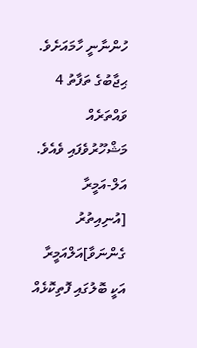ހުންނާނީ ހާމައަށެވެ. ޙިޖާބުގެ ތަފާތު 4 ވައްތަރެއް މަޝްހޫރުވެފައި ވެއެވެ.
އަލް-އަމީރާ
[އުނިއިތުރު ގެންނަވާ]އަލްއަމީރާ އަކީ ބޮލުގައި ފޮތިކޮޅެއް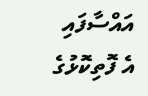އައްސާފައި އެ ފޮތިކޮޅުގެ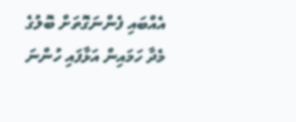އެއްބައި ފެންނަގޮތަށް ބޮލުގެ މެދާ ހަމައިން އަޅާފައި ހުންނަ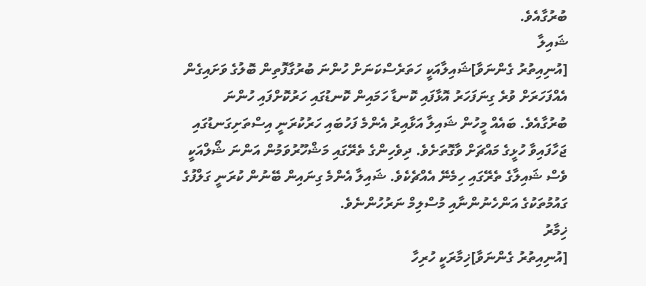ބުރުގާއެވެ.
ޝައިލާ
[އުނިއިތުރު ގެންނަވާ]ޝައިލާއަކީ ހަތަރެސްކަނަށް ހުންނަ ބުރުގާފޮތިން ބޮލުގެ ވަށައިގެން އެއްފަހަރަށް ވުރެ ގިނަފަހަރު އޮޅާފައި ކޮނޑާ ހަމައިން ކޮނޑުގައި ހަރުކޮށްފައި ހުންނަ ބުރުގާއެވެ. ބައެއް މީހުން ޝައިލާ އަޅާއިރު އެންމެ ފަހުބައި ހަރުކުރަނީ އިސްތަށިގަނޑުގައި ޖަހާފައިވާ ހުޅީގެ މައްޗަށް ވާގޮތަށެވެ. ދިވެހިންގެ ތެރޭގައި މަޝްހޫރުވަމުން އަންނަ ޝޯލްއަކީ ވެސް ޝައިލާގެ ތެރޭގައި ހިމެނޭ އެއްޗެކެވެ. ޝައިލާ އެންމެ ގިނައިން ބޭނުން ކުރަނީ ގަލްފުގެ ގައުމުތަކުގެ އަންހެނުންނާއި މުސްލިމް ނަރުހުންނެވެ.
ޚިމާރު
[އުނިއިތުރު ގެންނަވާ]ޚިމާރަކީ ހުރިހާ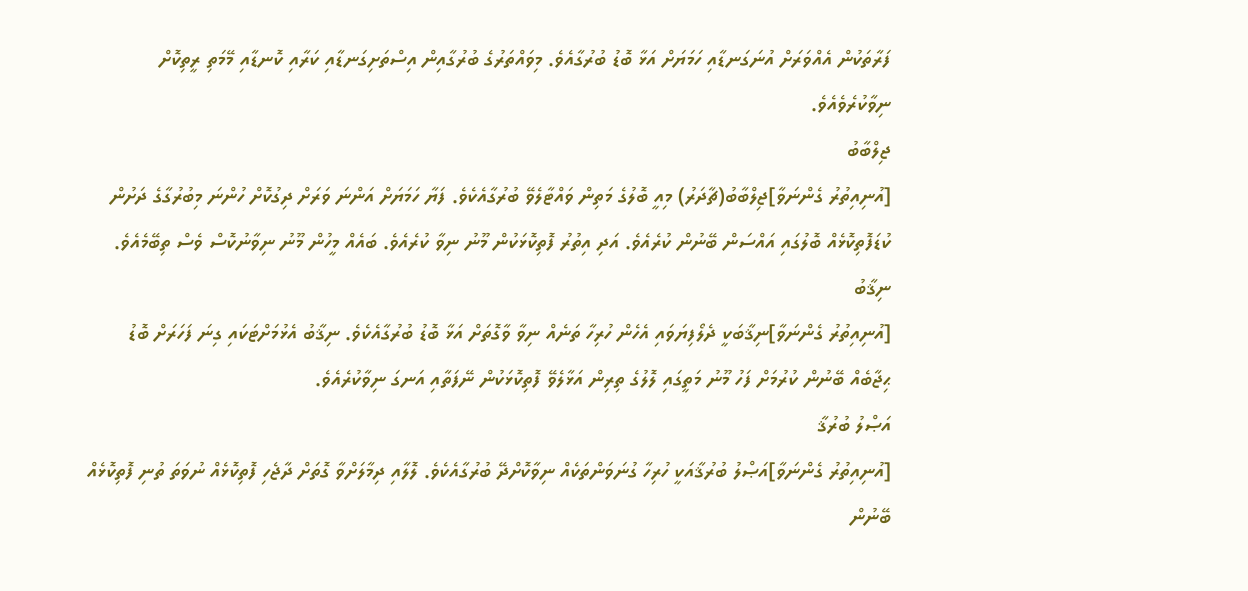ފަރާތަކުން އެއްވަރަށް އުނަގަނޑާއި ހަމަޔަށް އަޅާ ބޮޑު ބުރުގާއެވެ. މިވައްތަރުގެ ބުރުގާއިން އިސްތަށިގަނޑާއި ކަރާއި ކޮނޑާއި މޭމަތި ރީތިކޮށް ނިވާކުރެވެއެވެ.
ޖިލްބާބު
[އުނިއިތުރު ގެންނަވާ]ޖިލްބާބު(ޗާދަރު) މިއީ ބޮލުގެ މަތިން ވައްޓާލެވޭ ބުރުގާއެކެވެ. ފަޔާ ހަމަޔަށް އަންނަ ވަރަށް ދިގުކޮށް ހުންނަ މިބުރުގާގެ ދަށުން ކުޑަފޮތިކޮޅެއް ބޮލުގައި އައްސަން ބޭނުން ކުރެއެވެ. އަދި އިތުރު ފޮތިކޮޅަކުން މޫނު ނިވާ ކުރެއެވެ. ބައެއް މީހުން މޫނު ނިވާނުކޮސް ވެސް ތިބޭމެއެވެ.
ނިޤާބު
[އުނިއިތުރު ގެންނަވާ]ނިޤާބަކީ ދެލޯފިޔަވައި އެހެން ހުރިހާ ތަނެއް ނިވާ ވާގޮތަށް އަޅާ ބޮޑު ބުރުގާއެކެވެ. ނިޤާބު އެޅުމަށްޓަކައި ގިނަ ފަހަރަށް ބޮޑު ޙިޖާބެއް ބޭނުން ކުރުމަށް ފަހު މޫނު މަތީގައި ލޮލުގެ ތިރިން އަޅާލެވޭ ފޮތިކޮޅަކުން ނޭފަތާއި އަނގަ ނިވާކުރެއެވެ.
އަޞްލު ބުރުޤާ
[އުނިއިތުރު ގެންނަވާ]އަޞްލު ބުރުޤާއަކީ ހުރިހާ ގުނަވަންތަކެއް ނިވާކޮށްދޭ ބުރުގާއެކެވެ. ލޮލާއި ދިމާލަށްވާ ގޮތަށް ދާޖެހި ފޮތިކޮޅެއް ނުވަތަ ތުނި ފޮތިކޮޅެއް ބޭނުން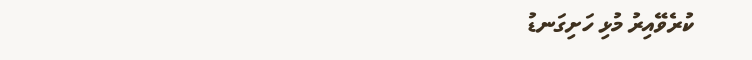ކުރެވޭއިރު މުޅި ހަށިގަނޑު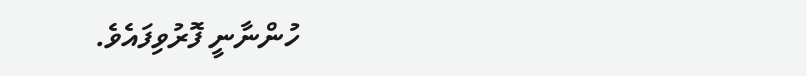ހުންނާނީ ފޮރުވިފައެވެ.